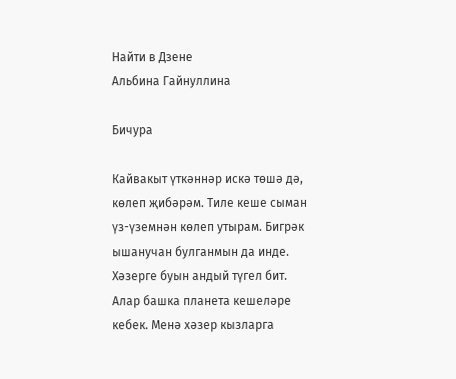Найти в Дзене
Альбина Гайнуллина

Бичура

Кайвакыт үткәннәр искә төшә дә, көлеп җибәрәм. Тиле кеше сыман үз-үземнән көлеп утырам. Бигрәк ышанучан булганмын да инде. Хәзерге буын андый түгел бит. Алар башка планета кешеләре кебек. Менә хәзер кызларга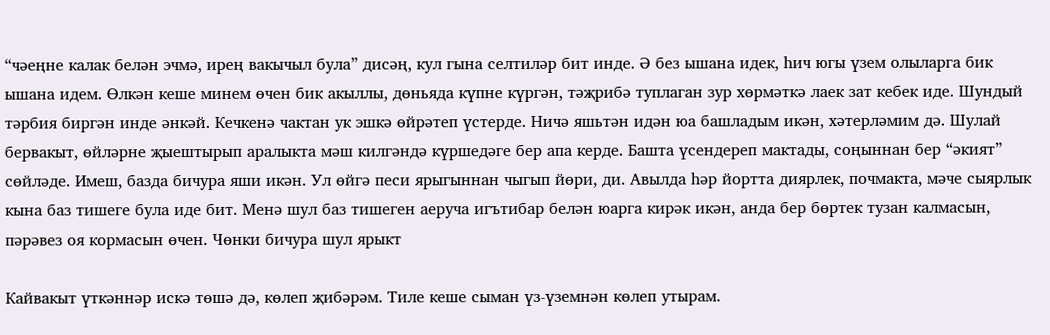“чәеңне калак белән эчмә, ирең вакычыл була” дисәң, кул гына селтиләр бит инде. Ә без ышана идек, һич югы үзем олыларга бик ышана идем. Өлкән кеше минем өчен бик акыллы, дөньяда күпне күргән, тәҗрибә туплаган зур хөрмәткә лаек зат кебек иде. Шундый тәрбия биргән инде әнкәй. Кечкенә чактан ук эшкә өйрәтеп үстерде. Ничә яшьтән идән юа башладым икән, хәтерләмим дә. Шулай бервакыт, өйләрне җыештырып аралыкта мәш килгәндә күршедәге бер апа керде. Башта үсендереп мактады, соңыннан бер “әкият” сөйләде. Имеш, базда бичура яши икән. Ул өйгә песи ярыгыннан чыгып йөри, ди. Авылда һәр йортта диярлек, почмакта, мәче сыярлык кына баз тишеге була иде бит. Менә шул баз тишеген аеруча игътибар белән юарга кирәк икән, анда бер бөртек тузан калмасын, пәрәвез оя кормасын өчен. Чөнки бичура шул ярыкт

Кайвакыт үткәннәр искә төшә дә, көлеп җибәрәм. Тиле кеше сыман үз-үземнән көлеп утырам.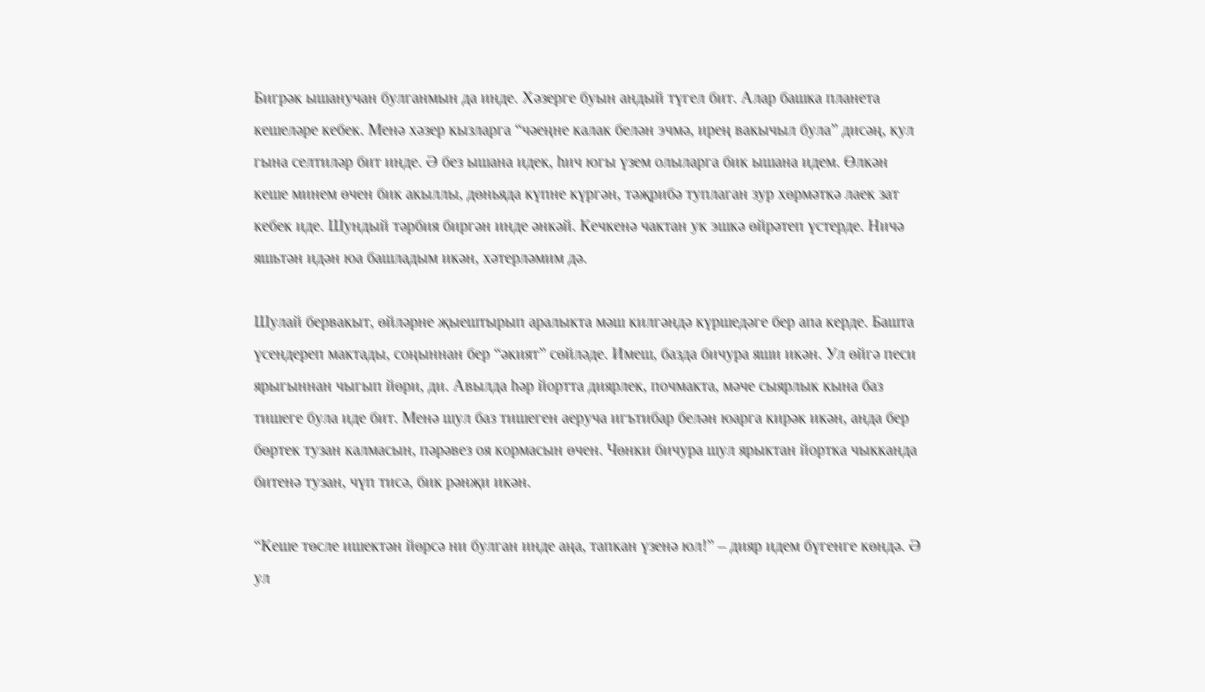Бигрәк ышанучан булганмын да инде. Хәзерге буын андый түгел бит. Алар башка планета кешеләре кебек. Менә хәзер кызларга “чәеңне калак белән эчмә, ирең вакычыл була” дисәң, кул гына селтиләр бит инде. Ә без ышана идек, һич югы үзем олыларга бик ышана идем. Өлкән кеше минем өчен бик акыллы, дөньяда күпне күргән, тәҗрибә туплаган зур хөрмәткә лаек зат кебек иде. Шундый тәрбия биргән инде әнкәй. Кечкенә чактан ук эшкә өйрәтеп үстерде. Ничә яшьтән идән юа башладым икән, хәтерләмим дә.

Шулай бервакыт, өйләрне җыештырып аралыкта мәш килгәндә күршедәге бер апа керде. Башта үсендереп мактады, соңыннан бер “әкият” сөйләде. Имеш, базда бичура яши икән. Ул өйгә песи ярыгыннан чыгып йөри, ди. Авылда һәр йортта диярлек, почмакта, мәче сыярлык кына баз тишеге була иде бит. Менә шул баз тишеген аеруча игътибар белән юарга кирәк икән, анда бер бөртек тузан калмасын, пәрәвез оя кормасын өчен. Чөнки бичура шул ярыктан йортка чыкканда битенә тузан, чүп тисә, бик рәнҗи икән.

“Кеше төсле ишектән йөрсә ни булган инде аңа, тапкан үзенә юл!” – дияр идем бүгенге көндә. Ә ул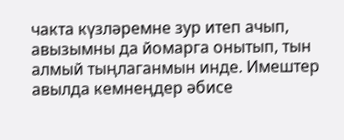чакта күзләремне зур итеп ачып, авызымны да йомарга онытып, тын алмый тыңлаганмын инде. Имештер авылда кемнеңдер әбисе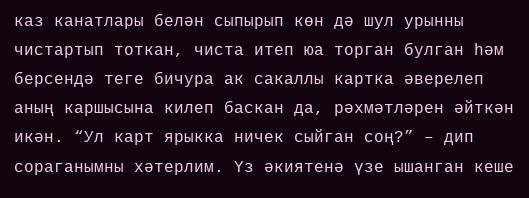каз канатлары белән сыпырып көн дә шул урынны чистартып тоткан, чиста итеп юа торган булган һәм берсендә теге бичура ак сакаллы картка әверелеп аның каршысына килеп баскан да, рәхмәтләрен әйткән икән. “Ул карт ярыкка ничек сыйган соң?” – дип сораганымны хәтерлим. Үз әкиятенә үзе ышанган кеше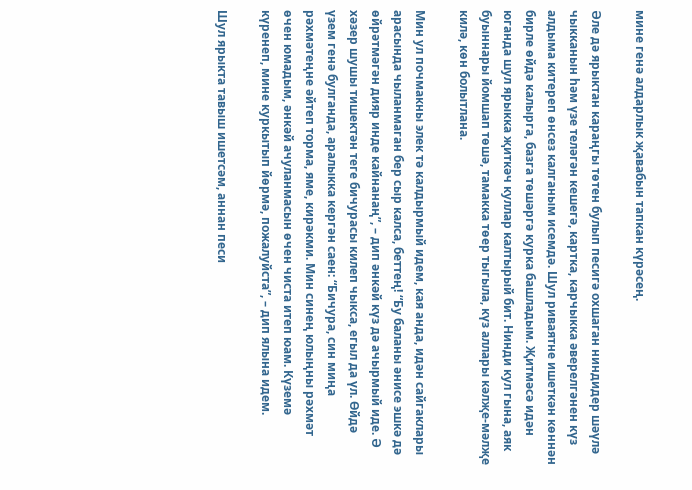мине генә алдарлык җавабын тапкан күрәсең.

Әле дә ярыктан караңгы төтен булып песигә охшаган ниндидер шәүлә чыкканын һәм үзе теләгән кешегә, картка, карчыкка әверелгәнен күз алдыма китереп өнсез калганым исемдә. Шул риваятне ишеткән көннән бирле өйдә калырга, базга төшәргә курка башладым. Җитмәсә идән юганда шул ярыкка җиткәч куллар калтырый бит. Нинди кул гына, аяк буыннары йомшап төшә, тамакка төер тыгыла, күз аллары кәлҗе-мәлҗе килә, көн болытлана.

Мин ул почмакны элек тә калдырмый идем, кая анда, идән сайгаклары арасында чыланмаган бер сыр калса, беттең! “Бу баланы әнисе эшкә дә өйрәтмәгән дияр инде кайнанаң”, – дип әнкәй күз дә ачырмый иде. Ә хәзер шушы тишектән теге бичурасы килеп чыкса, егыл да үл. Өйдә үзем генә булганда, аралыкка кергән саен: “Бичура, син миңа рәхмәтеңне әйтеп торма, яме, кирәкми. Мин синең юлыңны рәхмәт өчен юмадым, әнкәй ачуланмасын өчен чиста итеп юам. Күземә күренеп, мине куркытып йөрмә, пожалуйста”, – дип ялына идем.

Шул ярыкта тавыш ишетсәм, аннан песи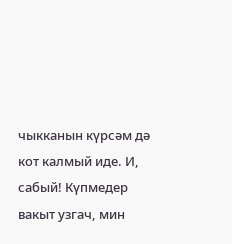чыкканын күрсәм дә кот калмый иде. И, сабый! Күпмедер вакыт узгач, мин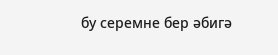бу серемне бер әбигә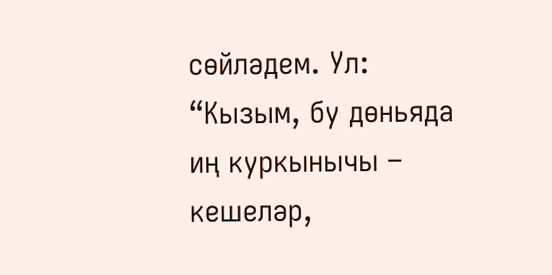сөйләдем. Ул: “Кызым, бу дөньяда иң куркынычы – кешеләр,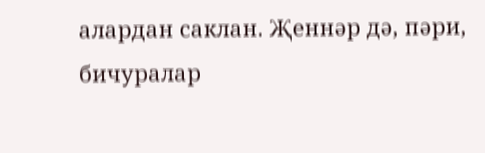алардан саклан. Җеннәр дә, пәри, бичуралар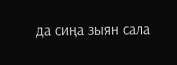да сиңа зыян сала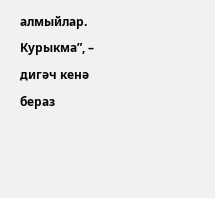алмыйлар. Курыкма”, – дигәч кенә бераз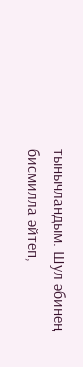тынычландым. Шул әбинең бисмилла әйтеп,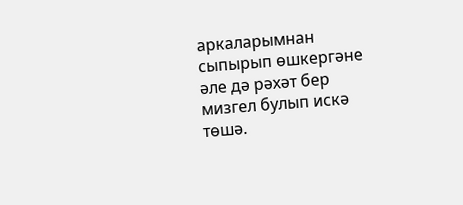аркаларымнан сыпырып өшкергәне әле дә рәхәт бер мизгел булып искә төшә.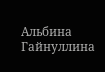Альбина Гайнуллина